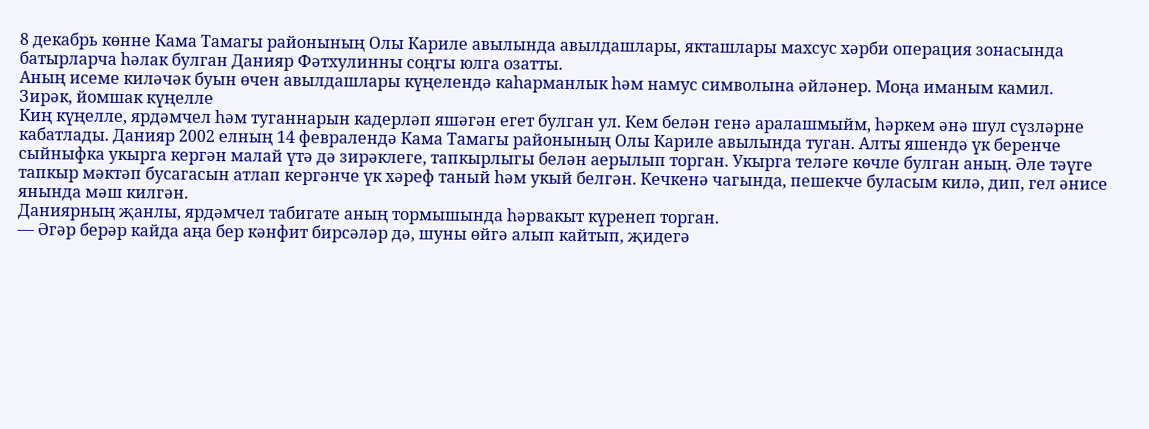8 декабрь көнне Кама Тамагы районының Олы Кариле авылында авылдашлары, якташлары махсус хәрби операция зонасында батырларча һәлак булган Данияр Фәтхулинны соңгы юлга озатты.
Аның исеме киләчәк буын өчен авылдашлары күңелендә каһарманлык һәм намус символына әйләнер. Моңа иманым камил.
Зирәк, йомшак күңелле
Киң күңелле, ярдәмчел һәм туганнарын кадерләп яшәгән егет булган ул. Кем белән генә аралашмыйм, һәркем әнә шул сүзләрне кабатлады. Данияр 2002 елның 14 февралендә Кама Тамагы районының Олы Кариле авылында туган. Алты яшендә үк беренче сыйныфка укырга кергән малай үтә дә зирәклеге, тапкырлыгы белән аерылып торган. Укырга теләге көчле булган аның. Әле тәүге тапкыр мәктәп бусагасын атлап кергәнче үк хәреф таный һәм укый белгән. Кечкенә чагында, пешекче буласым килә, дип, гел әнисе янында мәш килгән.
Даниярның җанлы, ярдәмчел табигате аның тормышында һәрвакыт күренеп торган.
— Әгәр берәр кайда аңа бер кәнфит бирсәләр дә, шуны өйгә алып кайтып, җидегә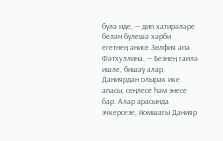бүлә иде, — дип хатирәләре белән бүлешә хәрби егетнең әнисе Зөлфия апа Фәтхуллина. — Безнең гаилә ишле, бишәү алар. Даниярдан олырак ике апасы, сеңлесе һәм энесе бар. Алар арасында эчкерсезе, йомшагы Данияр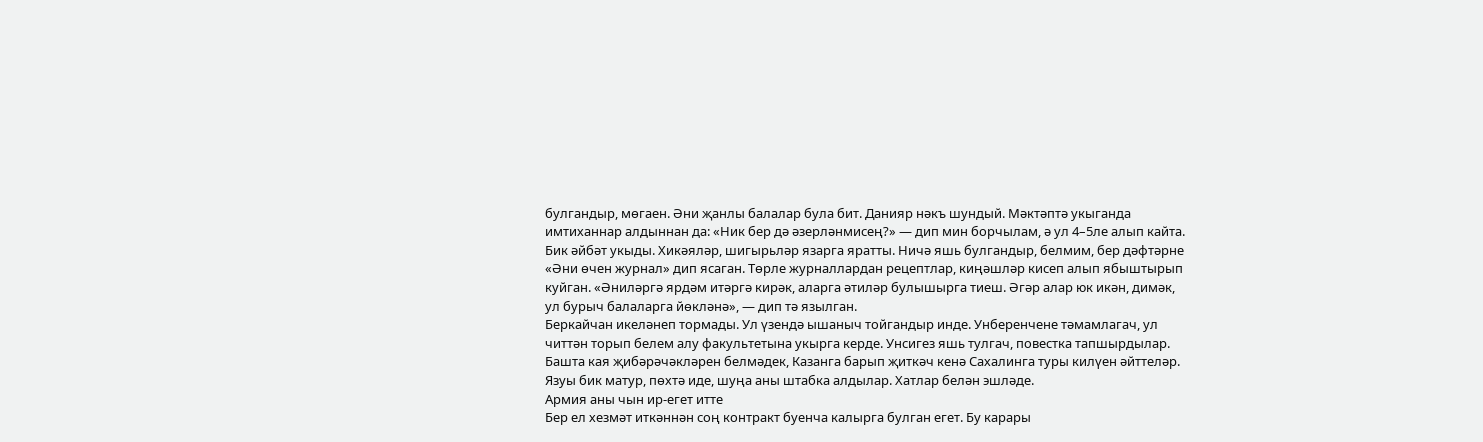булгандыр, мөгаен. Әни җанлы балалар була бит. Данияр нәкъ шундый. Мәктәптә укыганда имтиханнар алдыннан да: «Ник бер дә әзерләнмисең?» — дип мин борчылам, ә ул 4–5ле алып кайта. Бик әйбәт укыды. Хикәяләр, шигырьләр язарга яратты. Ничә яшь булгандыр, белмим, бер дәфтәрне «Әни өчен журнал» дип ясаган. Төрле журналлардан рецептлар, киңәшләр кисеп алып ябыштырып куйган. «Әниләргә ярдәм итәргә кирәк, аларга әтиләр булышырга тиеш. Әгәр алар юк икән, димәк, ул бурыч балаларга йөкләнә», — дип тә язылган.
Беркайчан икеләнеп тормады. Ул үзендә ышаныч тойгандыр инде. Унберенчене тәмамлагач, ул читтән торып белем алу факультетына укырга керде. Унсигез яшь тулгач, повестка тапшырдылар. Башта кая җибәрәчәкләрен белмәдек, Казанга барып җиткәч кенә Сахалинга туры килүен әйттеләр. Язуы бик матур, пөхтә иде, шуңа аны штабка алдылар. Хатлар белән эшләде.
Армия аны чын ир-егет итте
Бер ел хезмәт иткәннән соң контракт буенча калырга булган егет. Бу карары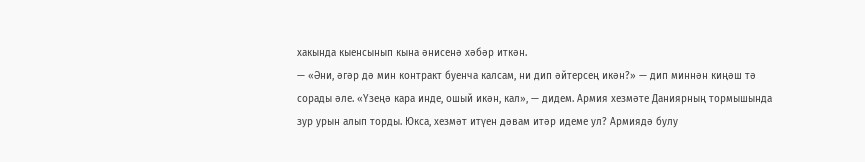хакында кыенсынып кына әнисенә хәбәр иткән.
— «Әни, әгәр дә мин контракт буенча калсам, ни дип әйтерсең икән?» — дип миннән киңәш тә сорады әле. «Үзеңә кара инде, ошый икән, кал», — дидем. Армия хезмәте Даниярның тормышында зур урын алып торды. Юкса, хезмәт итүен дәвам итәр идеме ул? Армиядә булу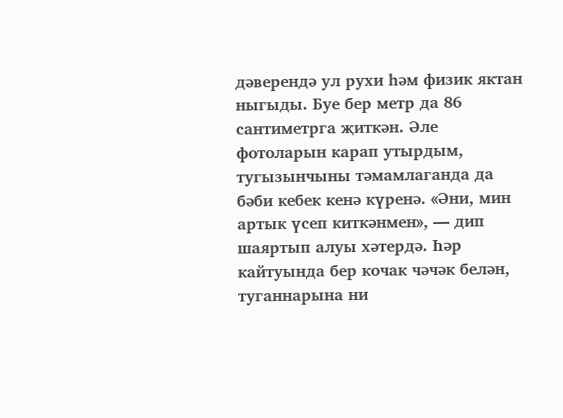дәверендә ул рухи һәм физик яктан ныгыды. Буе бер метр да 86 сантиметрга җиткән. Әле фотоларын карап утырдым, тугызынчыны тәмамлаганда да бәби кебек кенә күренә. «Әни, мин артык үсеп киткәнмен», — дип шаяртып алуы хәтердә. Һәр кайтуында бер кочак чәчәк белән, туганнарына ни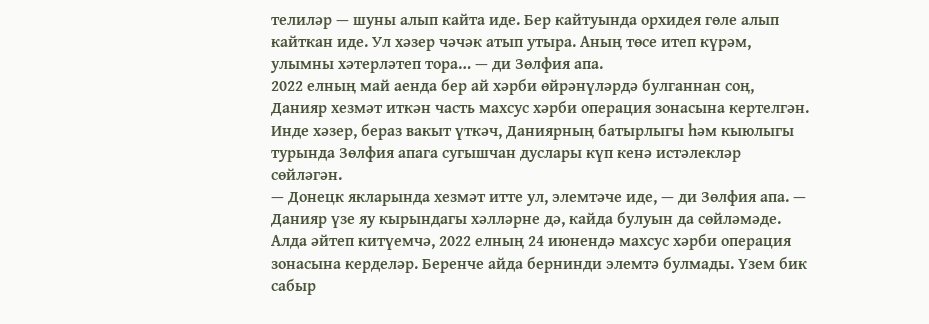телиләр — шуны алып кайта иде. Бер кайтуында орхидея гөле алып кайткан иде. Ул хәзер чәчәк атып утыра. Аның төсе итеп күрәм, улымны хәтерләтеп тора… — ди Зөлфия апа.
2022 елның май аенда бер ай хәрби өйрәнүләрдә булганнан соң, Данияр хезмәт иткән часть махсус хәрби операция зонасына кертелгән. Инде хәзер, бераз вакыт үткәч, Даниярның батырлыгы һәм кыюлыгы турында Зөлфия апага сугышчан дуслары күп кенә истәлекләр сөйләгән.
— Донецк якларында хезмәт итте ул, элемтәче иде, — ди Зөлфия апа. — Данияр үзе яу кырындагы хәлләрне дә, кайда булуын да сөйләмәде. Алда әйтеп китүемчә, 2022 елның 24 июнендә махсус хәрби операция зонасына керделәр. Беренче айда бернинди элемтә булмады. Үзем бик сабыр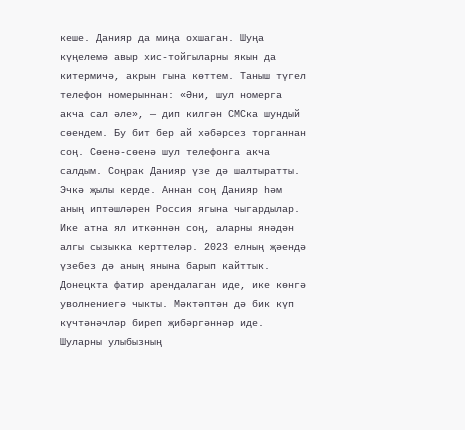кеше. Данияр да миңа охшаган. Шуңа күңелемә авыр хис-тойгыларны якын да китермичә, акрын гына көттем. Таныш түгел телефон номерыннан: «Әни, шул номерга акча сал әле», — дип килгән СМСка шундый сөендем. Бу бит бер ай хәбәрсез торганнан соң. Сөенә-сөенә шул телефонга акча салдым. Соңрак Данияр үзе дә шалтыратты. Эчкә җылы керде. Аннан соң Данияр һәм аның иптәшләрен Россия ягына чыгардылар. Ике атна ял иткәннән соң, аларны янәдән алгы сызыкка керттеләр. 2023 елның җәендә үзебез дә аның янына барып кайттык. Донецкта фатир арендалаган иде, ике көнгә уволнениегә чыкты. Мәктәптән дә бик күп күчтәнәчләр биреп җибәргәннәр иде. Шуларны улыбызның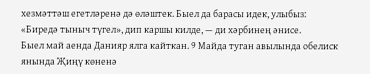хезмәттәш егетләренә дә өләштек. Быел да барасы идек, улыбыз: «Биредә тыныч түгел», дип каршы килде, — ди хәрбинең әнисе.
Быел май аенда Данияр ялга кайткан. 9 Майда туган авылында обелиск янында Җиңү көненә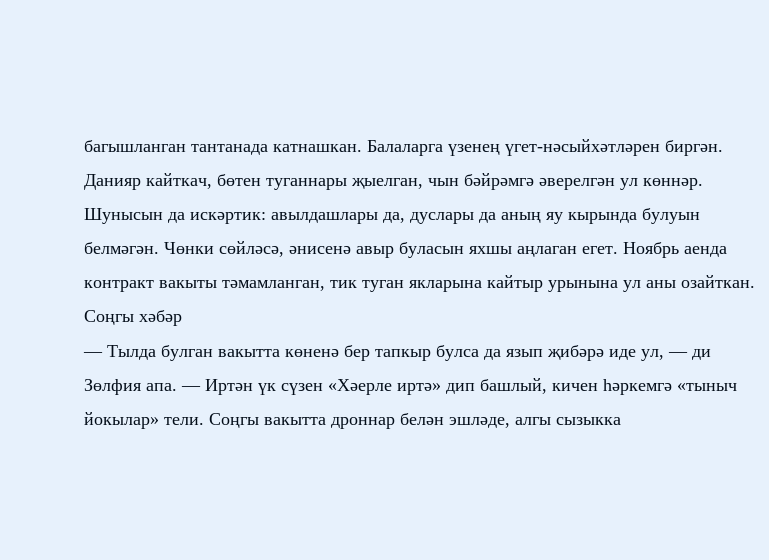багышланган тантанада катнашкан. Балаларга үзенең үгет-нәсыйхәтләрен биргән. Данияр кайткач, бөтен туганнары җыелган, чын бәйрәмгә әверелгән ул көннәр.
Шунысын да искәртик: авылдашлары да, дуслары да аның яу кырында булуын белмәгән. Чөнки сөйләсә, әнисенә авыр буласын яхшы аңлаган егет. Ноябрь аенда контракт вакыты тәмамланган, тик туган якларына кайтыр урынына ул аны озайткан.
Соңгы хәбәр
— Тылда булган вакытта көненә бер тапкыр булса да язып җибәрә иде ул, — ди Зөлфия апа. — Иртән үк сүзен «Хәерле иртә» дип башлый, кичен һәркемгә «тыныч йокылар» тели. Соңгы вакытта дроннар белән эшләде, алгы сызыкка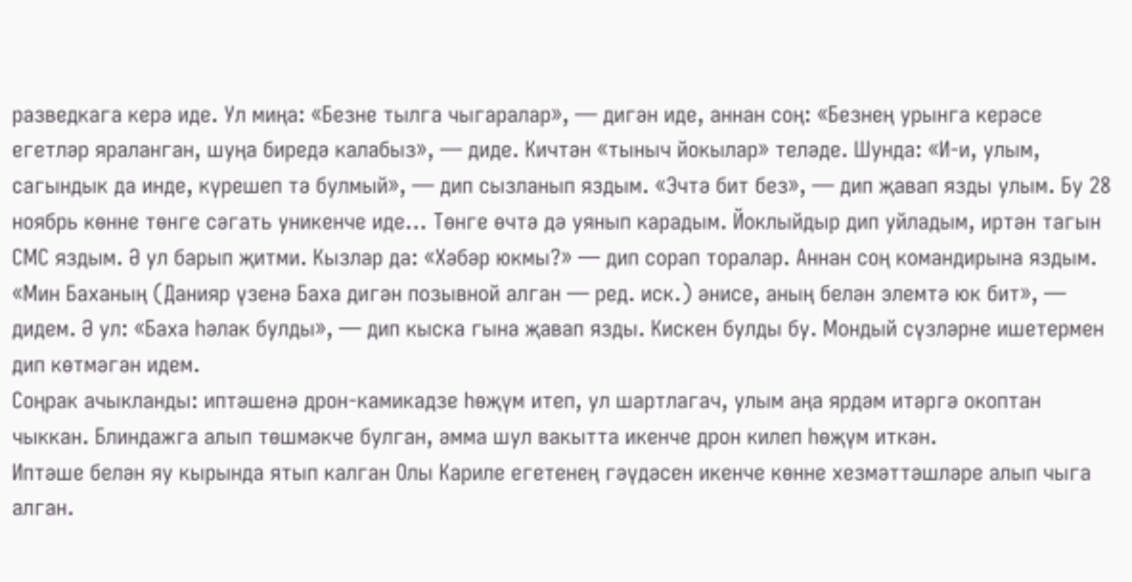разведкага керә иде. Ул миңа: «Безне тылга чыгаралар», — дигән иде, аннан соң: «Безнең урынга керәсе егетләр яраланган, шуңа биредә калабыз», — диде. Кичтән «тыныч йокылар» теләде. Шунда: «И-и, улым, сагындык да инде, күрешеп тә булмый», — дип сызланып яздым. «Эчтә бит без», — дип җавап язды улым. Бу 28 ноябрь көнне төнге сәгать уникенче иде… Төнге өчтә дә уянып карадым. Йоклыйдыр дип уйладым, иртән тагын СМС яздым. Ә ул барып җитми. Кызлар да: «Хәбәр юкмы?» — дип сорап торалар. Аннан соң командирына яздым. «Мин Баханың (Данияр үзенә Баха дигән позывной алган — ред. иск.) әнисе, аның белән элемтә юк бит», — дидем. Ә ул: «Баха һәлак булды», — дип кыска гына җавап язды. Кискен булды бу. Мондый сүзләрне ишетермен дип көтмәгән идем.
Соңрак ачыкланды: иптәшенә дрон-камикадзе һөҗүм итеп, ул шартлагач, улым аңа ярдәм итәргә окоптан чыккан. Блиндажга алып төшмәкче булган, әмма шул вакытта икенче дрон килеп һөҗүм иткән.
Иптәше белән яу кырында ятып калган Олы Кариле егетенең гәүдәсен икенче көнне хезмәттәшләре алып чыга алган.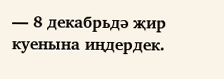— 8 декабрьдә җир куенына иңдердек.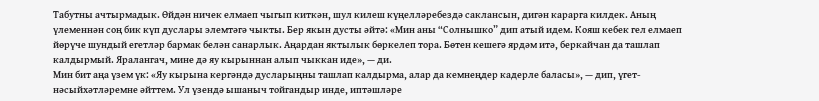Табутны ачтырмадык. Өйдән ничек елмаеп чыгып киткән, шул килеш күңелләребездә саклансын, дигән карарга килдек. Аның үлеменнән соң бик күп дуслары элемтәгә чыкты. Бер якын дусты әйтә: «Мин аны “Солнышко” дип атый идем. Кояш кебек гел елмаеп йөрүче шундый егетләр бармак белән санарлык. Аңардан яктылык бөркелеп тора. Бөтен кешегә ярдәм итә, беркайчан да ташлап калдырмый. Яралангач, мине дә яу кырыннан алып чыккан иде», — ди.
Мин бит аңа үзем үк: «Яу кырына кергәндә дусларыңны ташлап калдырма, алар да кемнеңдер кадерле баласы», — дип, үгет-нәсыйхәтләремне әйттем. Ул үзендә ышаныч тойгандыр инде, иптәшләре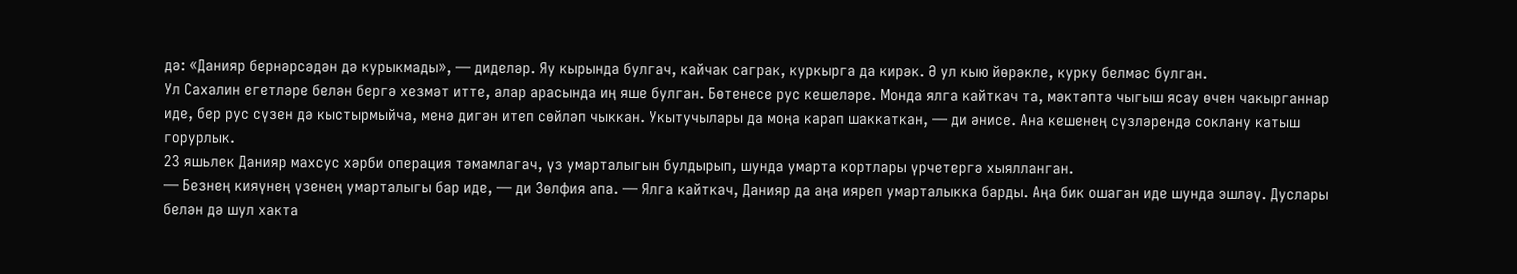дә: «Данияр бернәрсәдән дә курыкмады», — диделәр. Яу кырында булгач, кайчак саграк, куркырга да кирәк. Ә ул кыю йөрәкле, курку белмәс булган.
Ул Сахалин егетләре белән бергә хезмәт итте, алар арасында иң яше булган. Бөтенесе рус кешеләре. Монда ялга кайткач та, мәктәптә чыгыш ясау өчен чакырганнар иде, бер рус сүзен дә кыстырмыйча, менә дигән итеп сөйләп чыккан. Укытучылары да моңа карап шаккаткан, — ди әнисе. Ана кешенең сүзләрендә соклану катыш горурлык.
23 яшьлек Данияр махсус хәрби операция тәмамлагач, үз умарталыгын булдырып, шунда умарта кортлары үрчетергә хыялланган.
— Безнең кияүнең үзенең умарталыгы бар иде, — ди Зөлфия апа. — Ялга кайткач, Данияр да аңа ияреп умарталыкка барды. Аңа бик ошаган иде шунда эшләү. Дуслары белән дә шул хакта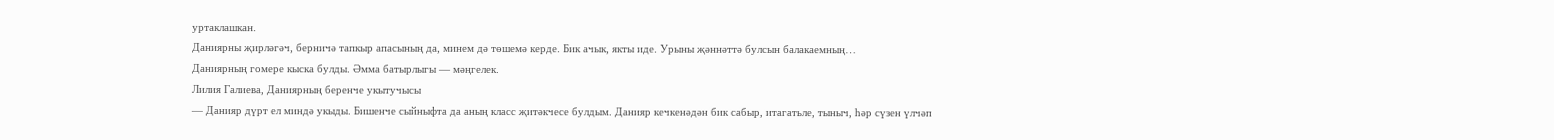уртаклашкан.
Даниярны җирләгәч, берничә тапкыр апасының да, минем дә төшемә керде. Бик ачык, якты иде. Урыны җәннәттә булсын балакаемның…
Даниярның гомере кыска булды. Әмма батырлыгы — мәңгелек.
Лилия Галиева, Даниярның беренче укытучысы
— Данияр дүрт ел миндә укыды. Бишенче сыйныфта да аның класс җитәкчесе булдым. Данияр кечкенәдән бик сабыр, итагатьле, тыныч, һәр сүзен үлчәп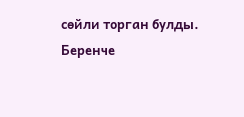сөйли торган булды. Беренче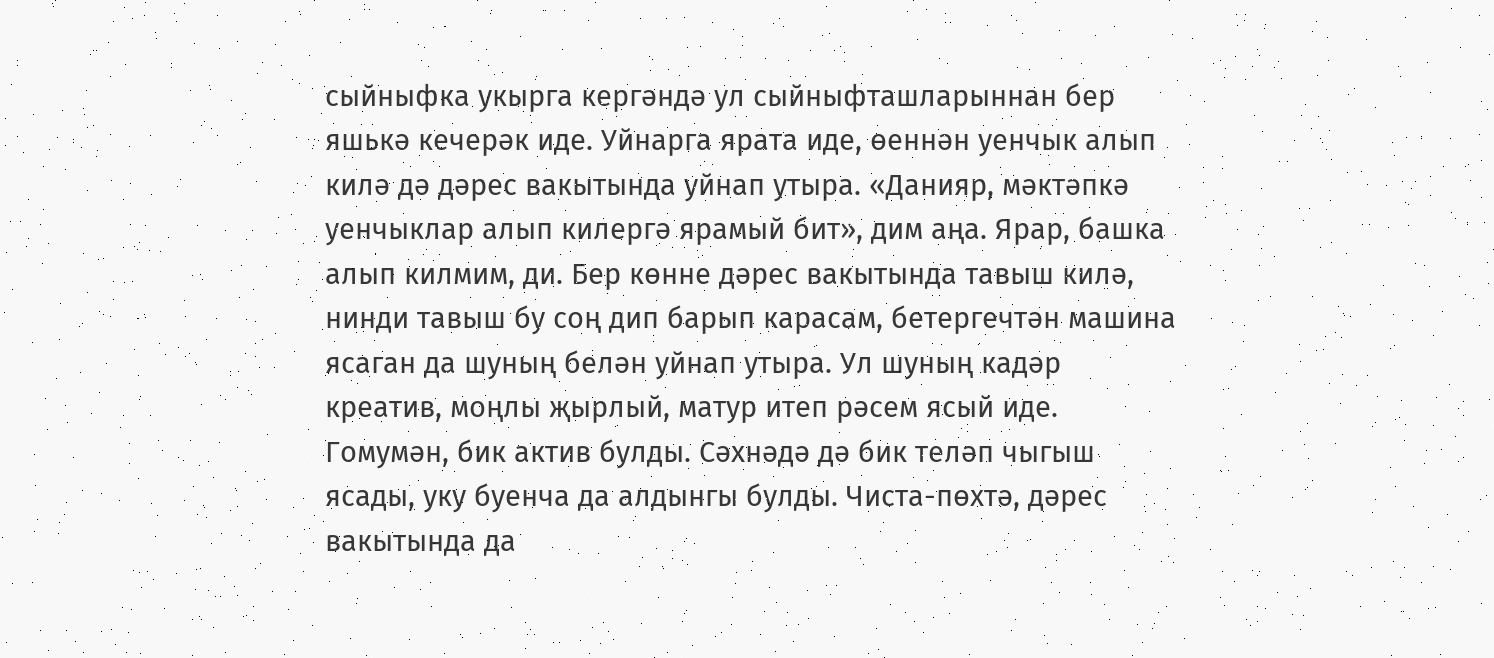сыйныфка укырга кергәндә ул сыйныфташларыннан бер яшькә кечерәк иде. Уйнарга ярата иде, өеннән уенчык алып килә дә дәрес вакытында уйнап утыра. «Данияр, мәктәпкә уенчыклар алып килергә ярамый бит», дим аңа. Ярар, башка алып килмим, ди. Бер көнне дәрес вакытында тавыш килә, нинди тавыш бу соң дип барып карасам, бетергечтән машина ясаган да шуның белән уйнап утыра. Ул шуның кадәр креатив, моңлы җырлый, матур итеп рәсем ясый иде. Гомумән, бик актив булды. Сәхнәдә дә бик теләп чыгыш ясады, уку буенча да алдынгы булды. Чиста-пөхтә, дәрес вакытында да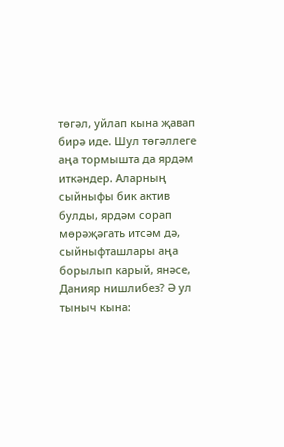төгәл, уйлап кына җавап бирә иде. Шул төгәллеге аңа тормышта да ярдәм иткәндер. Аларның сыйныфы бик актив булды, ярдәм сорап мөрәҗәгать итсәм дә, сыйныфташлары аңа борылып карый, янәсе, Данияр нишлибез? Ә ул тыныч кына: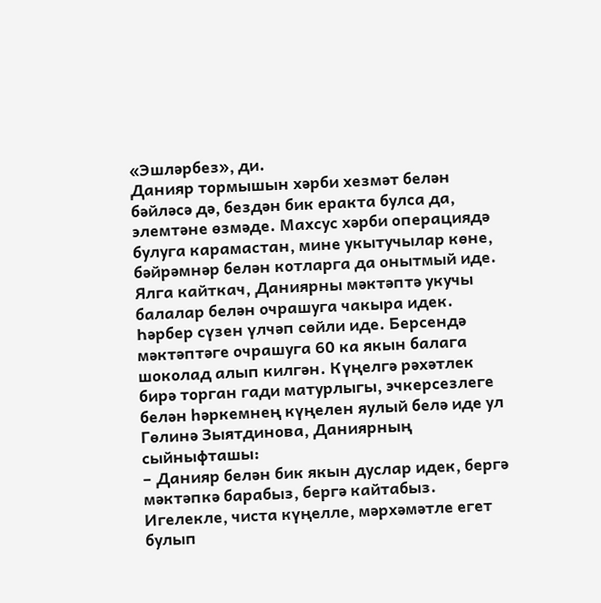«Эшләрбез», ди.
Данияр тормышын хәрби хезмәт белән бәйләсә дә, бездән бик еракта булса да, элемтәне өзмәде. Махсус хәрби операциядә булуга карамастан, мине укытучылар көне, бәйрәмнәр белән котларга да онытмый иде. Ялга кайткач, Даниярны мәктәптә укучы балалар белән очрашуга чакыра идек. Һәрбер сүзен үлчәп сөйли иде. Берсендә мәктәптәге очрашуга 60 ка якын балага шоколад алып килгән. Күңелгә рәхәтлек бирә торган гади матурлыгы, эчкерсезлеге белән һәркемнең күңелен яулый белә иде ул
Гөлинә Зыятдинова, Даниярның сыйныфташы:
– Данияр белән бик якын дуслар идек, бергә мәктәпкә барабыз, бергә кайтабыз. Игелекле, чиста күңелле, мәрхәмәтле егет булып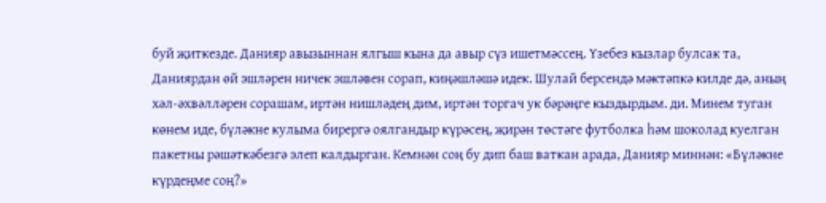буй җиткезде. Данияр авызыннан ялгыш кына да авыр сүз ишетмәссең. Үзебез кызлар булсак та, Даниярдан өй эшләрен ничек эшләвен сорап, киңәшләшә идек. Шулай берсендә мәктәпкә килде дә, аның хәл-әхвәлләрен сорашам, иртән нишләдең дим, иртән торгач ук бәрәңге кыздырдым. ди. Минем туган көнем иде, бүләкне кулыма бирергә оялгандыр күрәсең, җирән төстәге футболка һәм шоколад куелган пакетны рәшәткәбезгә элеп калдырган. Кемнән соң бу дип баш ваткан арада, Данияр миннән: «Бүләкне күрдеңме соң?»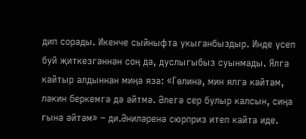дип сорады. Икенче сыйныфта укыганбыздыр. Инде үсеп буй җиткезгәннән соң да, дуслыгыбыз суынмады. Ялга кайтыр алдыннан миңа яза: «Гөлинә, мин ялга кайтам, ләкин беркемгә дә әйтмә. Әлегә сер булыр калсын, сиңа гына әйтәм» – ди.Әниләренә сюрприз итеп кайта иде.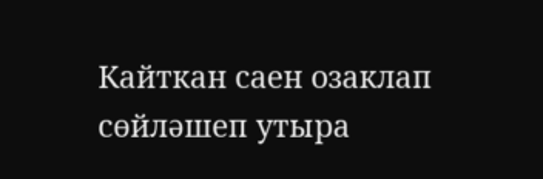Кайткан саен озаклап сөйләшеп утыра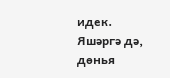идек. Яшәргә дә, дөнья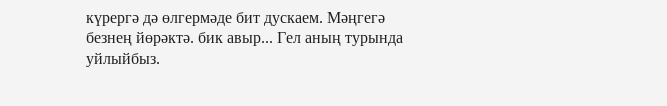күрергә дә өлгермәде бит дускаем. Мәңгегә безнең йөрәктә. бик авыр... Гел аның турында уйлыйбыз.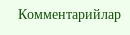Комментарийлар